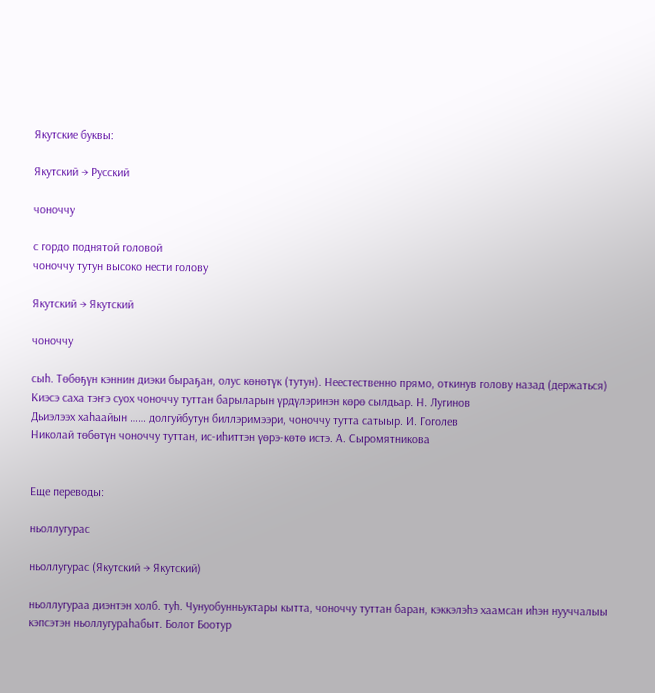Якутские буквы:

Якутский → Русский

чоноччу

с гордо поднятой головой
чоноччу тутун высоко нести голову

Якутский → Якутский

чоноччу

сыһ. Төбөҕүн кэннин диэки быраҕан, олус көнөтүк (тутун). Неестественно прямо, откинув голову назад (держаться)
Киэсэ саха тэҥэ суох чоноччу туттан барыларын үрдүлэринэн көрө сылдьар. Н. Лугинов
Дьиэлээх хаһаайын …… долгуйбутун биллэримээри, чоноччу тутта сатыыр. И. Гоголев
Николай төбөтүн чоноччу туттан, ис-иһиттэн үөрэ-көтө истэ. А. Сыромятникова


Еще переводы:

ньоллугурас

ньоллугурас (Якутский → Якутский)

ньоллугураа диэнтэн холб. туһ. Чунуобунньуктары кытта, чоноччу туттан баран, кэккэлэһэ хаамсан иһэн нууччалыы кэпсэтэн ньоллугураһабыт. Болот Боотур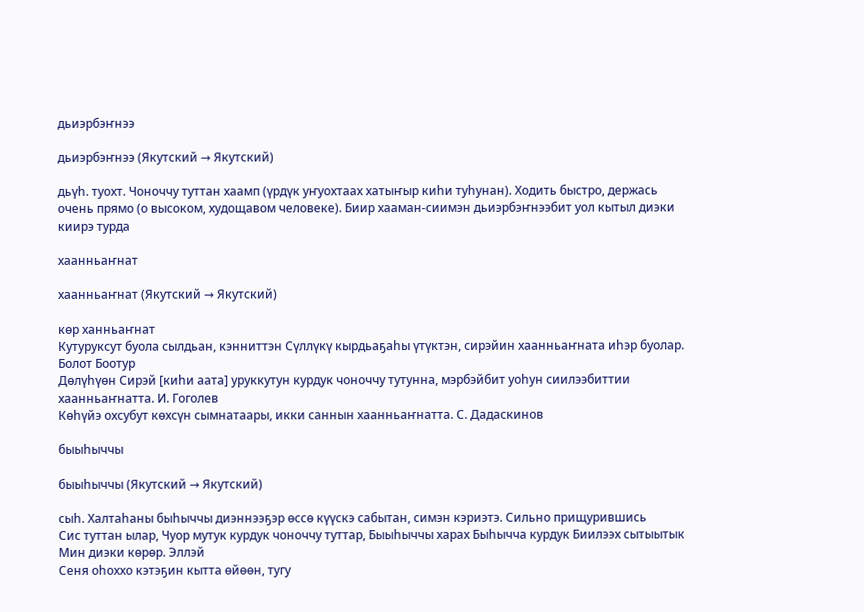дьиэрбэҥнээ

дьиэрбэҥнээ (Якутский → Якутский)

дьүһ. туохт. Чоноччу туттан хаамп (үрдүк уҥуохтаах хатыҥыр киһи туһунан). Ходить быстро, держась очень прямо (о высоком, худощавом человеке). Биир хааман-сиимэн дьиэрбэҥнээбит уол кытыл диэки киирэ турда

хаанньаҥнат

хаанньаҥнат (Якутский → Якутский)

көр ханньаҥнат
Кутуруксут буола сылдьан, кэнниттэн Сүллүкү кырдьаҕаһы үтүктэн, сирэйин хаанньаҥната иһэр буолар. Болот Боотур
Дөлүһүөн Сирэй [киһи аата] уруккутун курдук чоноччу тутунна, мэрбэйбит уоһун сиилээбиттии хаанньаҥнатта. И. Гоголев
Көһүйэ охсубут көхсүн сымнатаары, икки саннын хаанньаҥнатта. С. Дадаскинов

быыһыччы

быыһыччы (Якутский → Якутский)

сыһ. Халтаһаны быһыччы диэннээҕэр өссө күүскэ сабытан, симэн кэриэтэ. Сильно прищурившись
Сис туттан ылар, Чуор мутук курдук чоноччу туттар, Быыһыччы харах Быһычча курдук Биилээх сытыытык Мин диэки көрөр. Эллэй
Сеня оһоххо кэтэҕин кытта өйөөн, тугу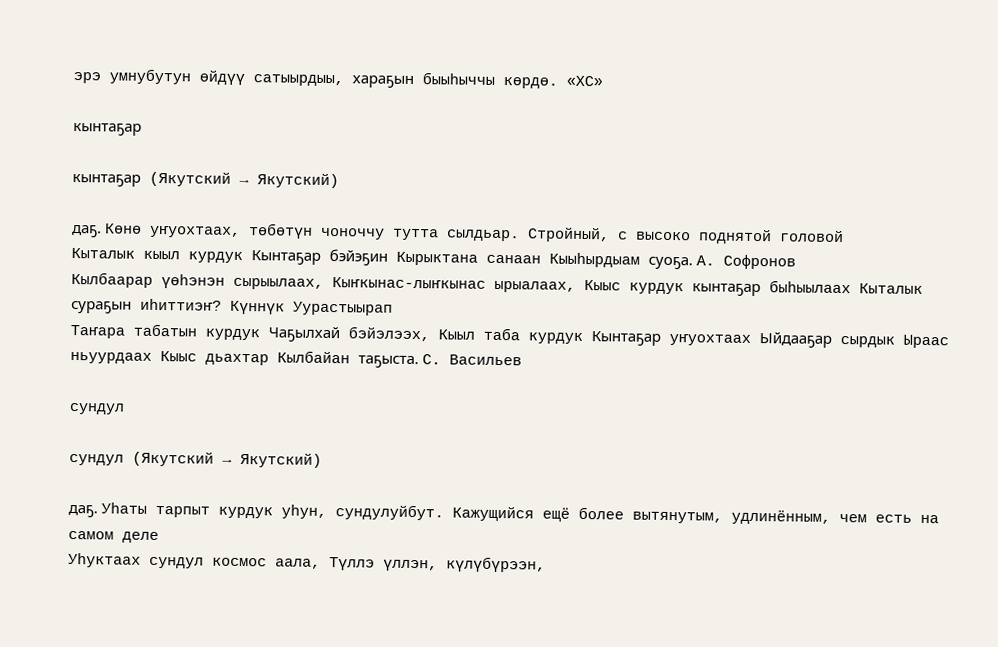эрэ умнубутун өйдүү сатыырдыы, хараҕын быыһыччы көрдө. «ХС»

кынтаҕар

кынтаҕар (Якутский → Якутский)

даҕ. Көнө уҥуохтаах, төбөтүн чоноччу тутта сылдьар. Стройный, с высоко поднятой головой
Кыталык кыыл курдук Кынтаҕар бэйэҕин Кырыктана санаан Кыыһырдыам суоҕа. А. Софронов
Кылбаарар үөһэнэн сырыылаах, Кыҥкынас-лыҥкынас ырыалаах, Кыыс курдук кынтаҕар быһыылаах Кыталык сураҕын иһиттиэҥ? Күннүк Уурастыырап
Таҥара табатын курдук Чаҕылхай бэйэлээх, Кыыл таба курдук Кынтаҕар уҥуохтаах Ыйдааҕар сырдык Ыраас ньуурдаах Кыыс дьахтар Кылбайан таҕыста. С. Васильев

сундул

сундул (Якутский → Якутский)

даҕ. Уһаты тарпыт курдук уһун, сундулуйбут. Кажущийся ещё более вытянутым, удлинённым, чем есть на самом деле
Уһуктаах сундул космос аала, Түллэ үллэн, күлүбүрээн,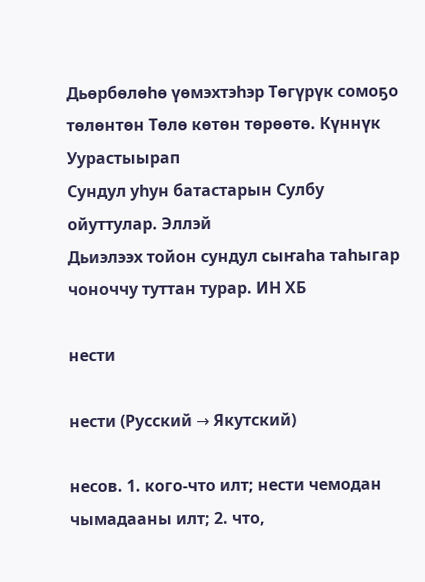Дьөрбөлөһө үөмэхтэһэр Төгүрүк сомоҕо төлөнтөн Төлө көтөн төрөөтө. Күннүк Уурастыырап
Сундул уһун батастарын Сулбу ойуттулар. Эллэй
Дьиэлээх тойон сундул сыҥаһа таһыгар чоноччу туттан турар. ИН ХБ

нести

нести (Русский → Якутский)

несов. 1. кого-что илт; нести чемодан чымадааны илт; 2. что,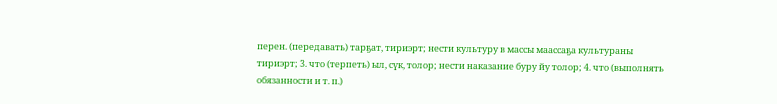перен. (передавать) тарҕат, тириэрт; нести культуру в массы маассаҕа культураны тириэрт; 3. что (терпеть) ыл, сүк, толор; нести наказание буру йу толор; 4. что (выполнять обязанности и т. п.)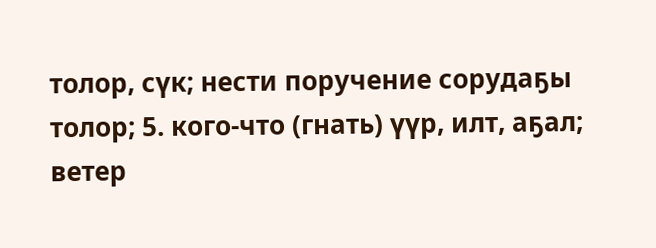толор, сүк; нести поручение сорудаҕы толор; 5. кого-что (гнать) үүр, илт, аҕал; ветер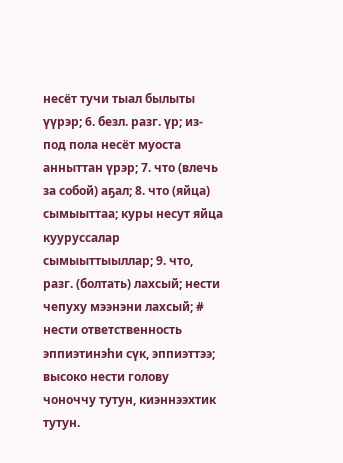несёт тучи тыал былыты үүрэр; 6. безл. разг. үр; из-под пола несёт муоста анныттан үрэр; 7. что (влечь за собой) аҕал; 8. что (яйца) сымыыттаа; куры несут яйца кууруссалар сымыыттыыллар; 9. что, разг. (болтать) лахсый; нести чепуху мээнэни лахсый; # нести ответственность эппиэтинэһи сүк, эппиэттээ; высоко нести голову чоноччу тутун, киэннээхтик тутун.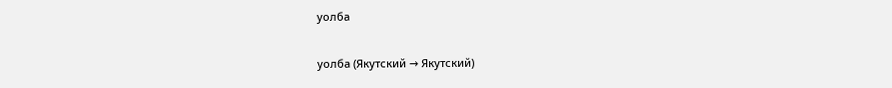уолба

уолба (Якутский → Якутский)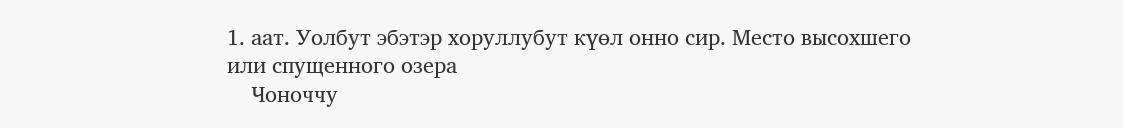1. аат. Уолбут эбэтэр хоруллубут күөл онно сир. Место высохшего или спущенного озера
    Чоноччу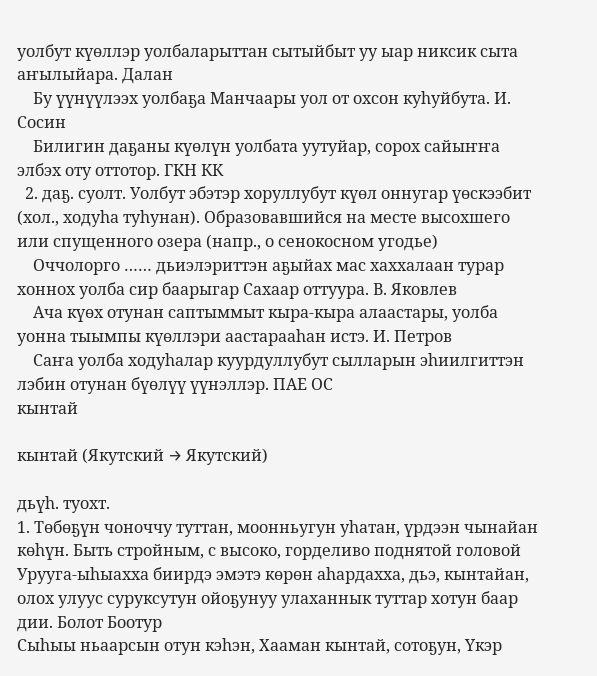уолбут күөллэр уолбаларыттан сытыйбыт уу ыар никсик сыта аҥылыйара. Далан
    Бу үүнүүлээх уолбаҕа Манчаары уол от охсон куһуйбута. И. Сосин
    Билигин даҕаны күөлүн уолбата уутуйар, сорох сайыҥҥа элбэх оту оттотор. ГКН КК
  2. даҕ. суолт. Уолбут эбэтэр хоруллубут күөл оннугар үөскээбит (хол., ходуһа туһунан). Образовавшийся на месте высохшего или спущенного озера (напр., о сенокосном угодье)
    Оччолорго …… дьиэлэриттэн аҕыйах мас хаххалаан турар хоннох уолба сир баарыгар Сахаар оттуура. В. Яковлев
    Ача күөх отунан саптыммыт кыра-кыра алаастары, уолба уонна тыымпы күөллэри аастарааһан истэ. И. Петров
    Саҥа уолба ходуһалар куурдуллубут сылларын эһиилгиттэн лэбин отунан бүөлүү үүнэллэр. ПАЕ ОС
кынтай

кынтай (Якутский → Якутский)

дьүһ. туохт.
1. Төбөҕүн чоноччу туттан, моонньугун уһатан, үрдээн чынайан көһүн. Быть стройным, с высоко, горделиво поднятой головой
Урууга-ыһыахха биирдэ эмэтэ көрөн аһардахха, дьэ, кынтайан, олох улуус суруксутун ойоҕунуу улаханнык туттар хотун баар дии. Болот Боотур
Сыһыы ньаарсын отун кэһэн, Хааман кынтай, сотоҕун, Үкэр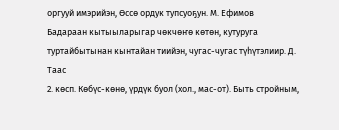оргууй имэрийэн, Өссө ордук тупсуоҕун. М. Ефимов
Бадараан кытыыларыгар чөкчөҥө көтөн, кутуруга туртайбытынан кынтайан тиийэн, чугас-чугас түһүтэлиир. Д. Таас
2. көсп. Көбүс-көнө, үрдүк буол (хол., мас-от). Быть стройным,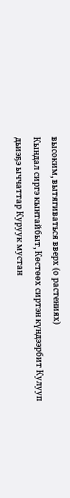высоким, вытягиваться вверх (о растениях)
Кындал сиргэ кынтайбыт, Көстөөх сиртэн күндээрбит Кулууп дьиэҕэ ыччаттар Куруук мустан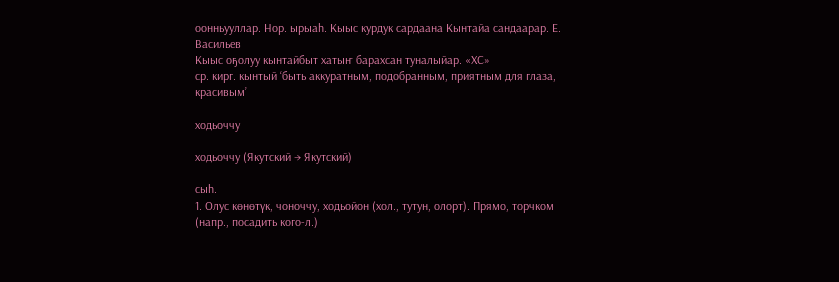оонньууллар. Нор. ырыаһ. Кыыс курдук сардаана Кынтайа сандаарар. Е. Васильев
Кыыс оҕолуу кынтайбыт хатыҥ барахсан туналыйар. «ХС»
ср. кирг. кынтый ‘быть аккуратным, подобранным, приятным для глаза, красивым’

ходьоччу

ходьоччу (Якутский → Якутский)

сыһ.
1. Олус көнөтүк, чоноччу, ходьойон (хол., тутун, олорт). Прямо, торчком (напр., посадить кого-л.)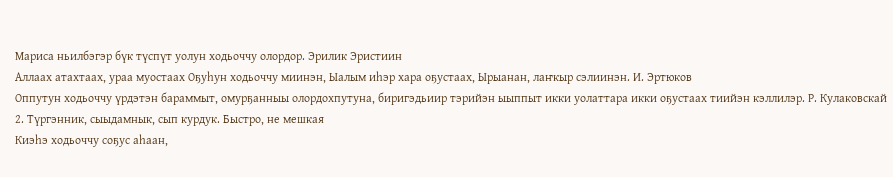Мариса ньилбэгэр бүк түспүт уолун ходьоччу олордор. Эрилик Эристиин
Аллаах атахтаах, ураа муостаах Оҕуһун ходьоччу миинэн, Ыалым иһэр хара оҕустаах, Ырыанан, лаҥкыр сэлиинэн. И. Эртюков
Оппутун ходьоччу үрдэтэн бараммыт, омурҕанныы олордохпутуна, биригэдьиир тэрийэн ыыппыт икки уолаттара икки оҕустаах тиийэн кэллилэр. Р. Кулаковскай
2. Түргэнник, сыыдамнык, сып курдук. Быстро, не мешкая
Киэһэ ходьоччу соҕус аһаан,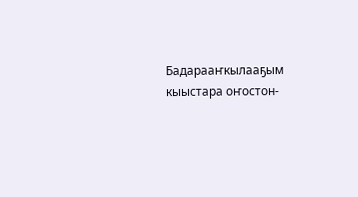Бадарааҥкылааҕым кыыстара оҥостон-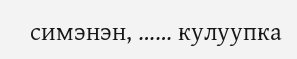симэнэн, …… кулуупка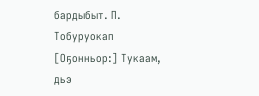бардыбыт. П. Тобуруокап
[Оҕонньор:] Тукаам, дьэ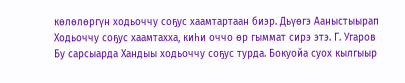көлөлөргүн ходьоччу соҕус хаамтартаан биэр. Дьүөгэ Ааныстыырап
Ходьоччу соҕус хаамтахха, киһи оччо өр гыммат сирэ этэ. Г. Угаров
Бу сарсыарда Хандыы ходьоччу соҕус турда. Бокуойа суох кылгыыр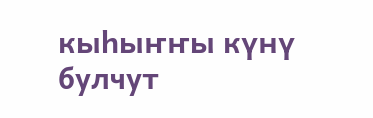кыһыҥҥы күнү булчут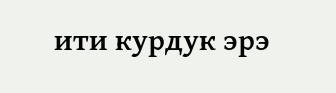ити курдук эрэ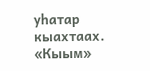уһатар кыахтаах. «Кыым»